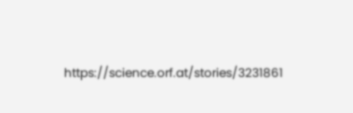https://science.orf.at/stories/3231861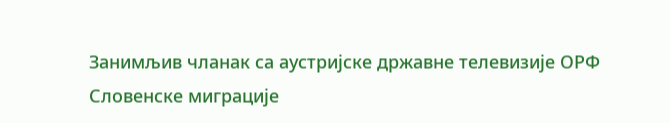Занимљив чланак са аустријске државне телевизије ОРФ
Словенске миграције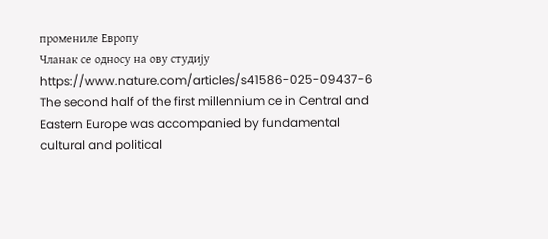промениле Европу
Чланак се односу на ову студију
https://www.nature.com/articles/s41586-025-09437-6 The second half of the first millennium ce in Central and Eastern Europe was accompanied by fundamental cultural and political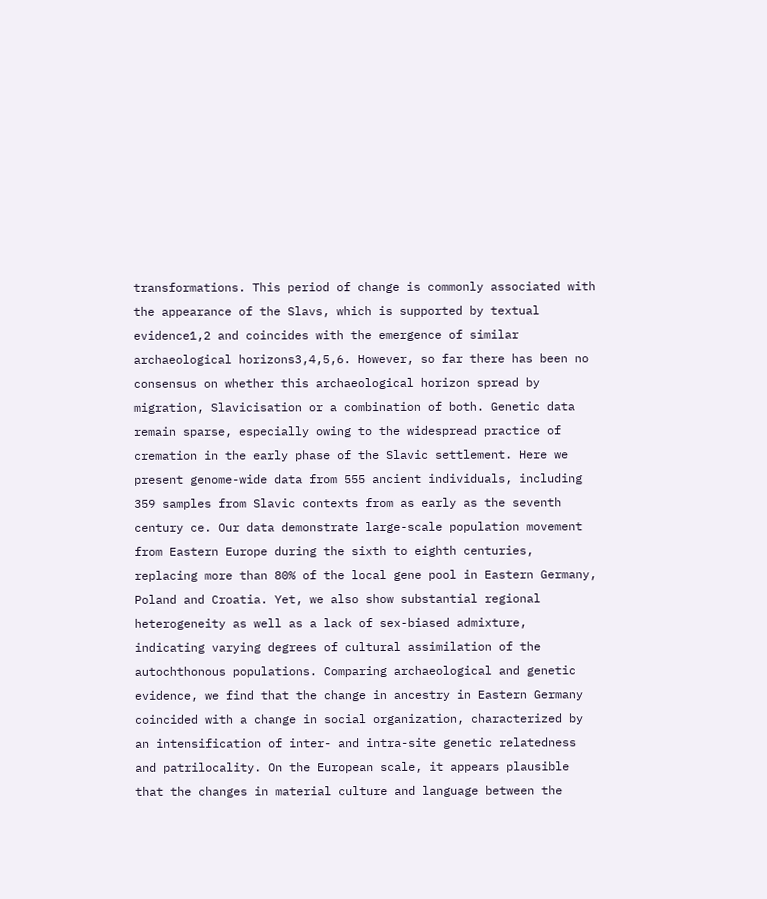transformations. This period of change is commonly associated with the appearance of the Slavs, which is supported by textual evidence1,2 and coincides with the emergence of similar archaeological horizons3,4,5,6. However, so far there has been no consensus on whether this archaeological horizon spread by migration, Slavicisation or a combination of both. Genetic data remain sparse, especially owing to the widespread practice of cremation in the early phase of the Slavic settlement. Here we present genome-wide data from 555 ancient individuals, including 359 samples from Slavic contexts from as early as the seventh century ce. Our data demonstrate large-scale population movement from Eastern Europe during the sixth to eighth centuries, replacing more than 80% of the local gene pool in Eastern Germany, Poland and Croatia. Yet, we also show substantial regional heterogeneity as well as a lack of sex-biased admixture, indicating varying degrees of cultural assimilation of the autochthonous populations. Comparing archaeological and genetic evidence, we find that the change in ancestry in Eastern Germany coincided with a change in social organization, characterized by an intensification of inter- and intra-site genetic relatedness and patrilocality. On the European scale, it appears plausible that the changes in material culture and language between the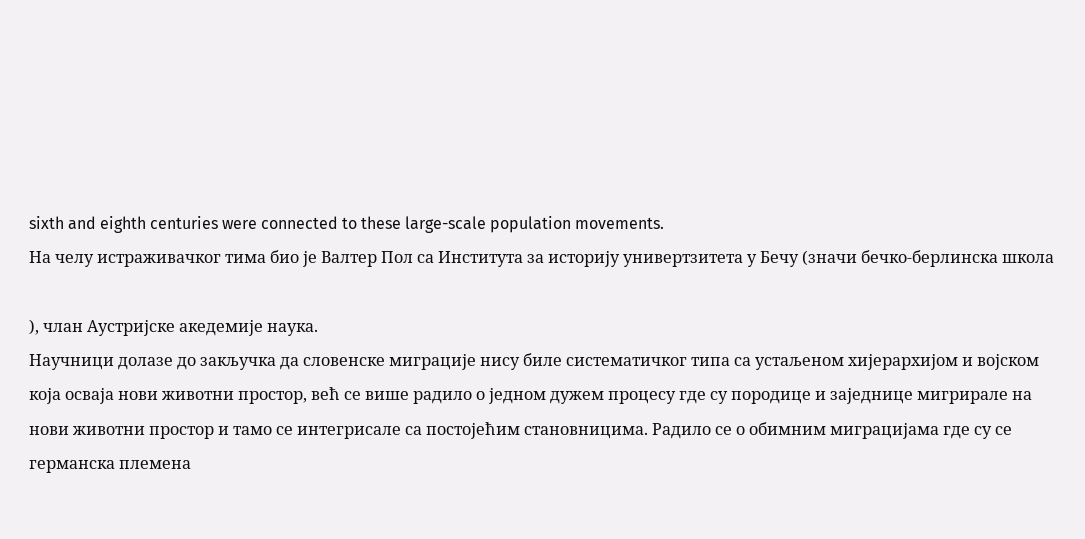sixth and eighth centuries were connected to these large-scale population movements.
На челу истраживачког тима био је Валтер Пол са Института за историју универтзитета у Бечу (значи бечко-берлинска школа

), члан Аустријске акедемије наука.
Научници долазе до закључка да словенске миграције нису биле систематичког типа са устаљеном хијерархијом и војском која осваја нови животни простор, већ се више радило о једном дужем процесу где су породице и заједнице мигрирале на нови животни простор и тамо се интегрисале са постојећим становницима. Радило се о обимним миграцијама где су се германска племена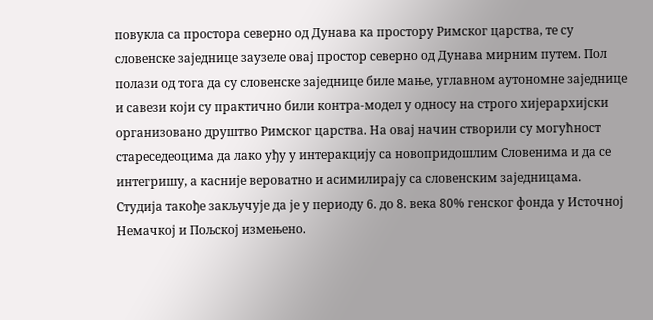повукла са простора северно од Дунава ка простору Римског царства, те су словенске заједнице заузеле овај простор северно од Дунава мирним путем. Пол полази од тога да су словенске заједнице биле мање, углавном аутономне заједнице и савези који су практично били контра-модел у односу на строго хијерархијски организовано друштво Римског царства. На овај начин створили су могућност стареседеоцима да лако уђу у интеракцију са новопридошлим Словенима и да се интегришу, а касније вероватно и асимилирају са словенским заједницама.
Студија такође закључује да је у периоду 6. до 8. века 80% генског фонда у Источној Немачкој и Пољској измењено.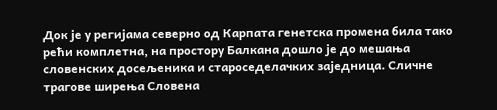Док је у регијама северно од Карпата генетска промена била тако рећи комплетна, на простору Балкана дошло је до мешања словенских досељеника и староседелачких заједница. Сличне трагове ширења Словена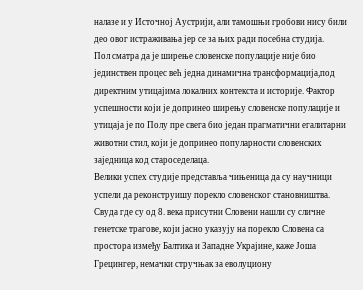налазе и у Источној Аустрији, али тамошњи гробови нису били део овог истраживања јер се за њих ради посебна студија.
Пол сматра да је ширење словенске популације није био јединствен процес већ једна динамична трансформација,под директним утицајима локалних контекста и историје. Фактор успешности који је допринео ширењу словенске популације и утицаја је по Полу пре свега био један прагматични егалитарни животни стил, који је допринео популарности словенских заједница код староседелаца.
Велики успех студије представља чињеница да су научници успели да реконструишу порекло словенског становништва. Свуда где су од 8. века присутни Словени нашли су сличне генетске трагове, који јасно указују на порекло Словена са простора између Балтика и Западне Украјине, каже Јоша Грецингер, немачки стручњак за еволуциону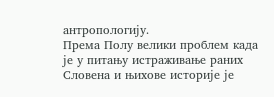антропологију.
Према Полу велики проблем када је у питању истраживање раних Словена и њихове историје је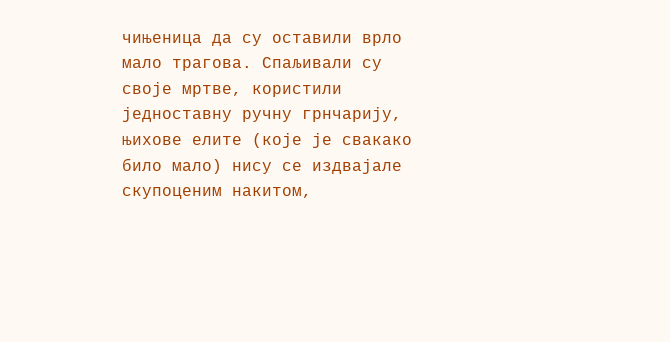чињеница да су оставили врло мало трагова. Спаљивали су своје мртве, користили једноставну ручну грнчарију, њихове елите (које је свакако било мало) нису се издвајале скупоценим накитом,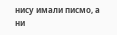нису имали писмо, а ни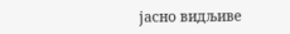јасно видљиве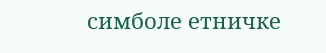симболе етничке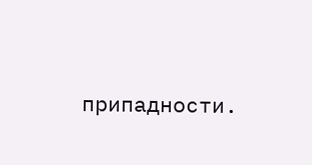припадности.